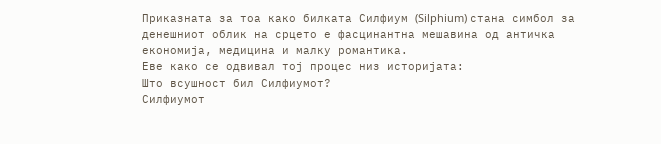Приказната за тоа како билката Силфиум (Silphium) стана симбол за денешниот облик на срцето е фасцинантна мешавина од античка економија, медицина и малку романтика.
Еве како се одвивал тој процес низ историјата:
Што всушност бил Силфиумот?
Силфиумот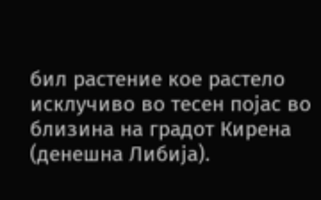бил растение кое растело исклучиво во тесен појас во близина на градот Кирена (денешна Либија).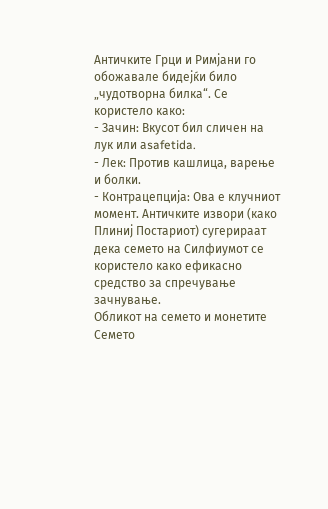Античките Грци и Римјани го обожавале бидејќи било „чудотворна билка“. Се користело како:
- Зачин: Вкусот бил сличен на лук или аsafetida.
- Лек: Против кашлица, варење и болки.
- Контрацепција: Ова е клучниот момент. Античките извори (како Плиниј Постариот) сугерираат дека семето на Силфиумот се користело како ефикасно средство за спречување зачнување.
Обликот на семето и монетите
Семето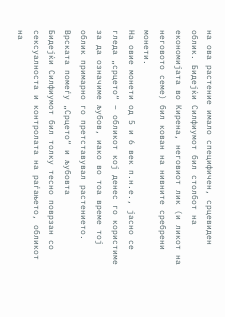на ова растение имало специфичен, срцевиден облик. Бидејќи Силфиумот бил столбот на економијата во Кирена, неговиот лик (и ликот на неговото семе) бил кован на нивните сребрени монети.
На овие монети од 5 и 6 век п.н.е., јасно се гледа „срцето“ – обликот кој денес го користиме за да означиме љубов, иако во тоа време тој облик примарно го претставувал растението.
Врската помеѓу „Срцето“ и љубовта
Бидејќи Силфиумот бил толку тесно поврзан со сексуалноста и контролата на раѓањето, обликот на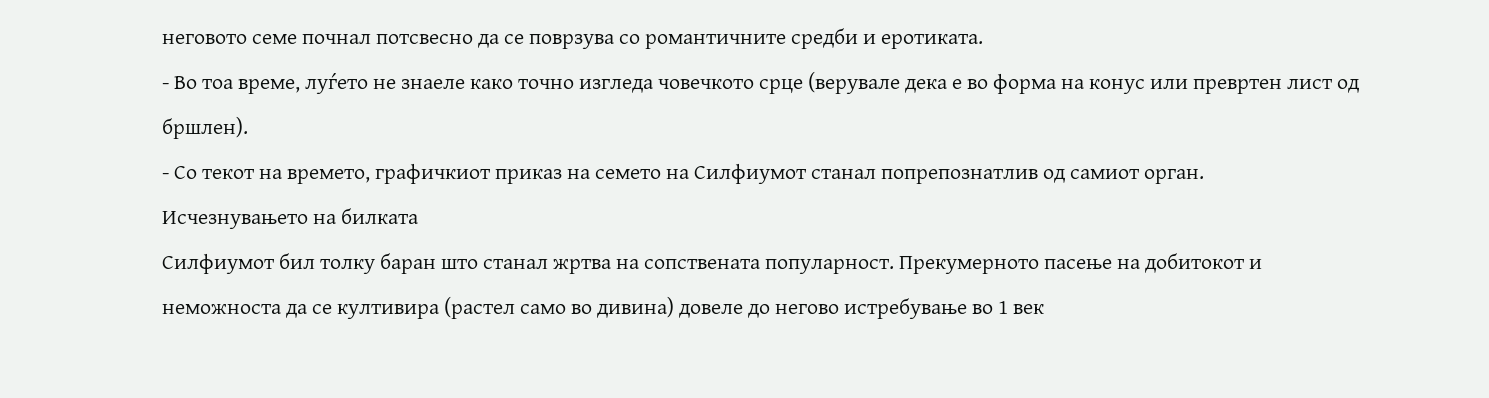неговото семе почнал потсвесно да се поврзува со романтичните средби и еротиката.
- Во тоа време, луѓето не знаеле како точно изгледа човечкото срце (верувале дека е во форма на конус или превртен лист од бршлен).
- Со текот на времето, графичкиот приказ на семето на Силфиумот станал попрепознатлив од самиот орган.
Исчезнувањето на билката
Силфиумот бил толку баран што станал жртва на сопствената популарност. Прекумерното пасење на добитокот и неможноста да се култивира (растел само во дивина) довеле до негово истребување во 1 век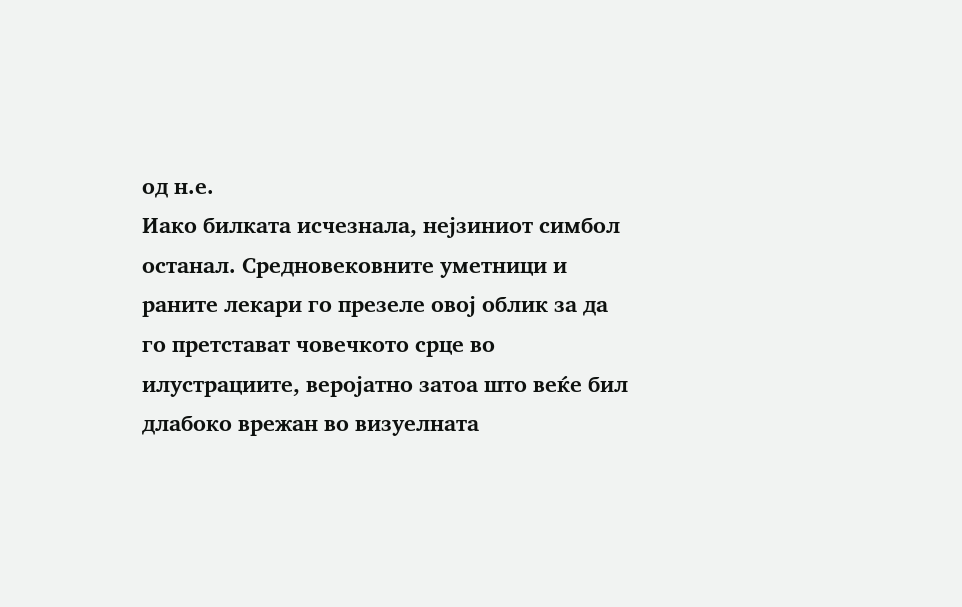од н.е.
Иако билката исчезнала, нејзиниот симбол останал. Средновековните уметници и раните лекари го презеле овој облик за да го претстават човечкото срце во илустрациите, веројатно затоа што веќе бил длабоко врежан во визуелната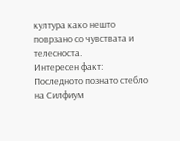култура како нешто поврзано со чувствата и телесноста.
Интересен факт: Последното познато стебло на Силфиум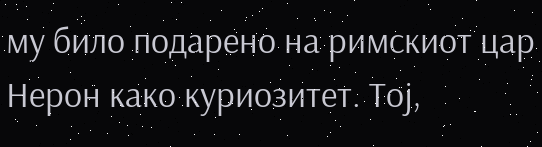му било подарено на римскиот цар Нерон како куриозитет. Тој,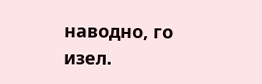наводно, го изел.